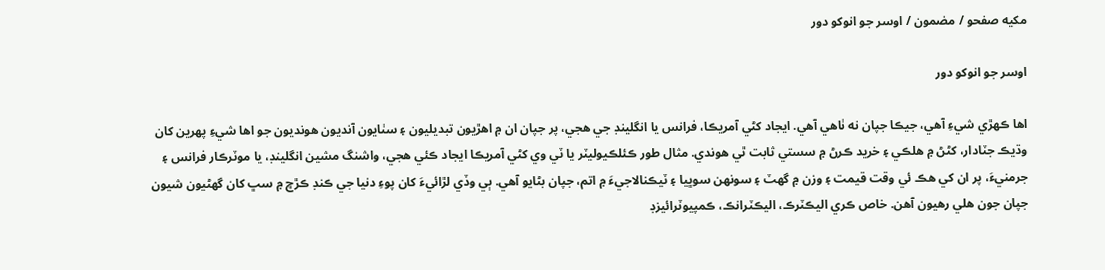مکيه صفحو / مضمون / اوسر جو انوکو دور

اوسر جو انوکو دور

اها ڪهڙي شيءِ آهي، جيڪا جپان نه ٺاهي آهي. ايجاد کڻي آمريڪا، فرانس يا انگلينڊ جي هجي، پر جپان ان ۾ اهڙيون تبديليون ۽ سٺايون آنديون هونديون جو اها شيءِ پهرين کان وڌيڪ جٽادار، کڻڻ ۾ هلڪي ۽ خريد ڪرڻ ۾ سستي ثابت ٿي هوندي. مثال طور ڪئلڪيوليٽر يا ٽي وي کڻي آمريڪا ايجاد ڪئي هجي، واشنگ مشين انگلينڊ، يا موٽرڪار فرانس ۽ جرمنيءَ، پر ان کي هڪ ئي وقت قيمت ۽ وزن ۾ گهٽ ۽ سونهن سوڀيا ۽ ٽيڪنالاجيءَ ۾ اتم، جپان بڻايو آهي. ٻي وڏي لڙائيءَ کان پوءِ دنيا جي ڪنڊ ڪڙڇ ۾ سڀ کان گهڻيون شيون جپان جون هلي رهيون آهن. خاص ڪري اليڪٽرڪ، اليڪٽرانڪ، ڪمپيوٽرائيزڊ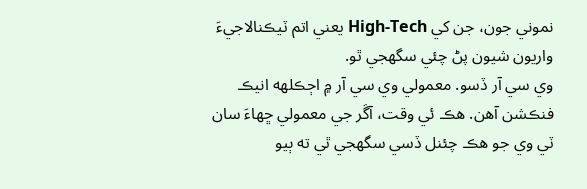نموني جون، جن کي High-Tech يعني اتم ٽيڪنالاجيءَ واريون شيون پڻ چئي سگهجي ٿو.
وي سي آر ڏسو. معمولي وي سي آر ۾ اڄڪلهه انيڪ فنڪشن آهن. هڪ ئي وقت، آڱر جي معمولي ڇهاءَ سان ٽي وي جو هڪ چئنل ڏسي سگهجي ٿي ته ٻيو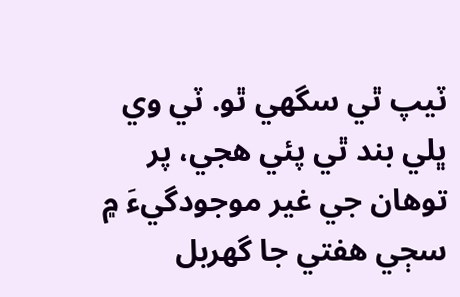ٽيپ ٿي سگهي ٿو. ٽي وي ڀلي بند ٿي پئي هجي، پر توهان جي غير موجودگيءَ ۾ سڄي هفتي جا گهربل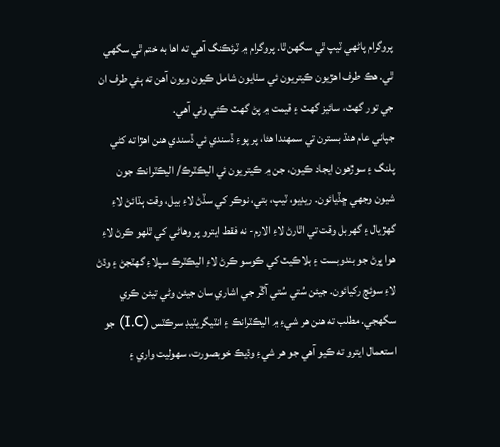پروگرام پاڻهي ٽيپ ٿي سگهن ٿا. پروگرام ۾ ٽرئڪنگ آهي ته اها به ختم ٿي سگهي ٿي. هڪ طرف اهڙيون ڪيتريون ئي سٺايون شامل ڪيون ويون آهن ته ٻئي طرف ان جي تور گهٽ، سائيز گهٽ ۽ قيمت ۾ پڻ گهٽ ڪئي وئي آهي.
جپاني عام هنڌ بسترن تي سمهندا هئا، پر پوءِ ڏسندي ئي ڏسندي هنن اهڙا ته کڻي پلنگ ۽ سوڙهون ايجاد ڪيون، جن ۾ ڪيتريون ئي اليڪٽرڪ/ اليڪٽرانڪ جون شيون وجهي ڇڏيائون. ريڊيو، ٽيپ، بتي، نوڪر کي سڏڻ لاءِ بيل، وقت ٻڌائڻ لاءِ گهڙيال ۽ گهربل وقت تي اٿارڻ لاءِ الارم- نه فقط ايترو پر وهاڻي کي ٿلهو ڪرڻ لاءِ هوا ڀرڻ جو بندوبست ۽ بلاڪيٽ کي ڪوسو ڪرڻ لاءِ اليڪٽرڪ سپلاءِ گهٽجڻ ۽ وڌڻ لاءِ سوئچ رکيائون. جيئن سُتي سُتي آڱر جي اشاري سان جيئن وڻي تيئن ڪري سگهجي. مطلب ته هنن هر شيءِ ۾ اليڪٽرانڪ ۽ انٽيگريٽيڊ سرڪٽس (I.C) جو استعمال ايترو ته ڪيو آهي جو هر شيءِ وڌيڪ خوبصورت، سهوليت واري ۽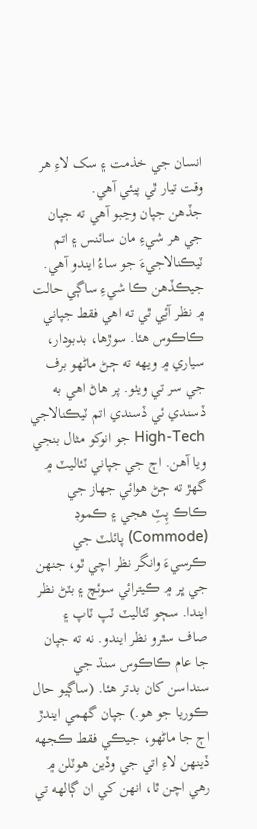انسان جي خذمت ۽ سک لاءِ هر وقت تيار ٿي پيئي آهي.
جڏهن جپان وڃبو آهي ته جپان جي هر شيءِ مان سائنس ۽ اتم ٽيڪنالاجيءَ جو ساءُ ايندو آهي. جيڪڏهن ڪا شيءِ ساڳي حالت ۾ نظر آئِي ٿي ته اهي فقط جپاني ڪاڪوس هئا. سوڙها، بدبودار، سياري ۾ ويهه ته ڄڻ ماڻهو برف جي سر تي ويٺو. پر هاڻ اهي به ڏسندي ئي ڏسندي اتم ٽيڪنالاجي High-Tech جو انوکو مثال بنجي ويا آهن. اڄ جي جپاني ٽئاليٽ ۾ گهڙ ته ڄڻ هوائي جهاز جي ڪاڪ پِٽِ هجي ۽ ڪموڊ (Commode) پائلٽ جي ڪرسيءَ وانگر نظر اچي ٿو، جنهن جي ڀر ۾ ڪيترائي سوئچ ۽ بٽڻ نظر ايندا. سڄو ٽئاليٽ ٽپ ٽاپ ۽ صاف سٿرو نظر ايندو. نه ته جپان جا عام ڪاڪوس سنڌ جي سنداسن کان بدتر هئا. (ساڳيو حال ڪوريا جو هو.) جپان گهمي ايندڙ اڄ جا ماڻهو، جيڪي فقط ڪجهه ڏينهن لاءِ اتي جي وڏين هوٽلن ۾ رهي اچن ٿا، انهن کي ان ڳالهه تي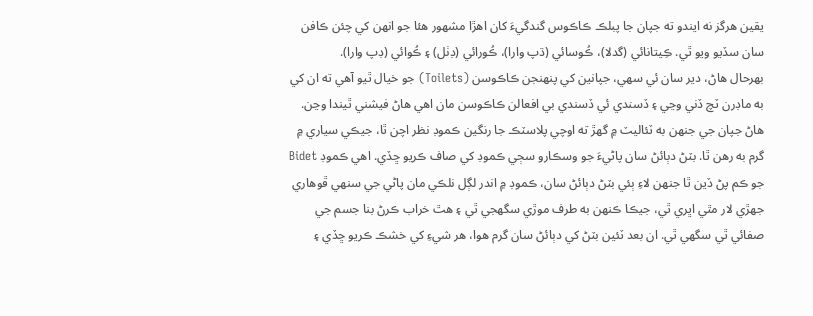يقين هرگز نه ايندو ته جپان جا پبلڪ ڪاڪوس گندگيءَ کان اهڙا مشهور هئا جو انهن کي چئن ڪافن سان سڏيو ويو ٿي. ڪِيتانائي (گدلا)، ڪُوسائي (ڌپ وارا)، ڪُورائي (ڊٺل) ۽ ڪُوائي (ڊپ وارا).
بهرحال هاڻ، دير سان ئي سهي، جپانين کي پنهنجن ڪاڪوسن (Toilets) جو خيال ٿيو آهي ته ان کي به ماڊرن ٽچ ڏني وڃي ۽ ڏسندي ئي ڏسندي بي افعالن ڪاڪوسن مان اهي هاڻ فيشني ٿيندا وڃن. هاڻ جپان جي جنهن به ٽئاليٽ ۾ گهڙ ته اوچي پلاسٽڪ جا رنگين ڪموڊ نظر اچن ٿا، جيڪي سياري ۾ گرم به رهن ٿا. بٽڻ دٻائڻ سان پاڻيءَ جو وسڪارو سڄي ڪموڊ کي صاف ڪريو ڇڏي. اهي ڪموڊ Bidet جو ڪم پڻ ڏين ٿا جنهن لاءِ ٻئي بٽڻ دٻائڻ سان، ڪموڊ ۾ اندر لڳل نلڪي مان پاڻي جي سنهي ڦوهاري جهڙي لار مٿي اڀري ٿي، جيڪا ڪنهن به طرف موڙي سگهجي ٿي ۽ هٿ خراب ڪرڻ بنا جسم جي صفائي ٿي سگهي ٿي. ان بعد ٽئين بٽڻ کي دٻائڻ سان گرم هوا، هر شيءِ کي خشڪ ڪريو ڇڏي ۽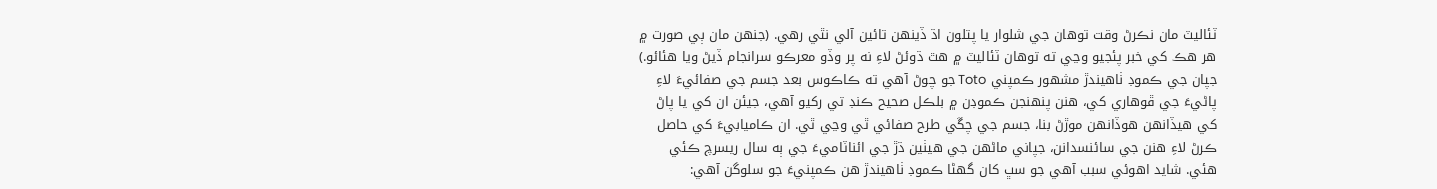ٽئاليٽ مان نڪرڻ وقت توهان جي شلوار يا پتلون اڌ ڏينهن تائين آلي نٿي رهي. (جنهن مان ٻي صورت ۾ هر هڪ کي خبر پئجيو وڃي ته توهان ٽئاليٽ ۾ هٿ ڌوئڻ لاءِ نه پر وڏو معرڪو سرانجام ڏيڻ ويا هئائو.)
جپان جي ڪموڊ ٺاهيندڙ مشهور ڪمپني Toto جو چوڻ آهي ته ڪاڪوس بعد جسم جي صفائيءَ لاءِ پاڻيءَ جي ڦوهاري کي، هنن پنهنجن ڪموڊن ۾ بلڪل صحيح ڪنڊ تي رکيو آهي، جيئن ان کي يا پاڻ کي هيڏانهن هوڏانهن موڙڻ بنا، جسم جي چڱي طرح صفائي ٿي وڃي ٿي. ان ڪاميابيءَ کي حاصل ڪرڻ لاءِ هنن جي سائنسدانن، جپاني ماڻهن جي هيٺين ڌڙ جي ائناٽاميءَ جي ٻه سال ريسرچ ڪئي هئي. شايد اهوئي سبب آهي جو سڀ کان گهڻا ڪموڊ ٺاهيندڙ هن ڪمپنيءَ جو سلوگن آهي: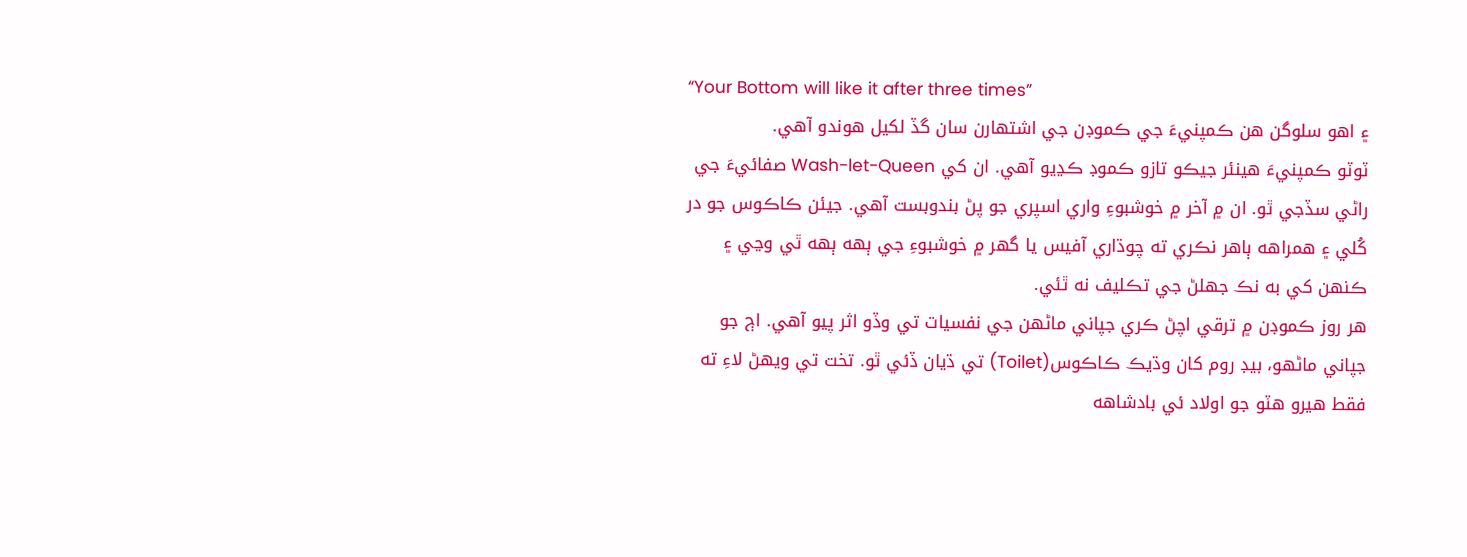“Your Bottom will like it after three times”
۽ اهو سلوگن هن ڪمپنيءَ جي ڪموڊن جي اشتهارن سان گڏ لکيل هوندو آهي.
ٽوٽو ڪمپنيءَ هينئر جيڪو تازو ڪموڊ ڪڍيو آهي. ان کي Wash-let-Queen صفائيءَ جي راڻي سڏجي ٿو. ان ۾ آخر ۾ خوشبوءِ واري اسپري جو پڻ بندوبست آهي. جيئن ڪاڪوس جو در کُلي ۽ همراهه ٻاهر نڪري ته چوڌاري آفيس يا گهر ۾ خوشبوءِ جي ٻهه ٻهه ٿي وڃي ۽ ڪنهن کي به نڪ جهلڻ جي تڪليف نه ٿئي.
هر روز ڪموڊن ۾ ترقي اچڻ ڪري جپاني ماڻهن جي نفسيات تي وڏو اثر پيو آهي. اڄ جو جپاني ماڻهو، بيڊ روم کان وڌيڪ ڪاڪوس(Toilet) تي ڌيان ڏئي ٿو. تخت تي ويهڻ لاءِ ته فقط هيرو هٽو جو اولاد ئي بادشاهه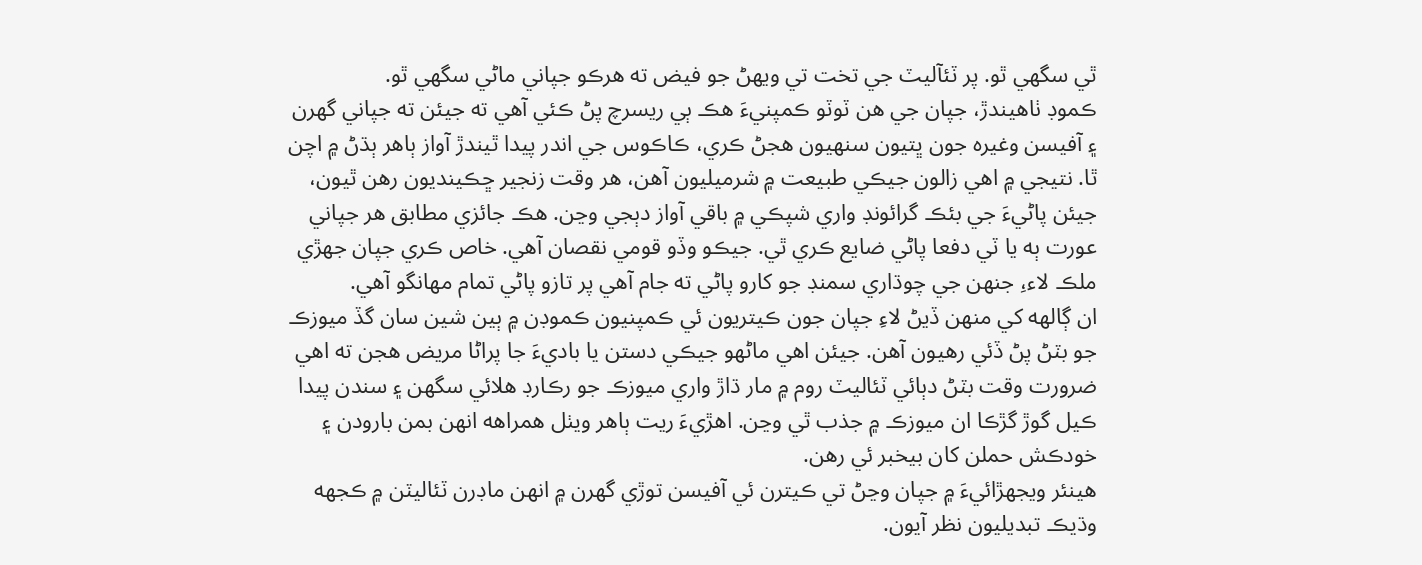ٿي سگهي ٿو. پر ٽئآليٽ جي تخت تي ويهڻ جو فيض ته هرڪو جپاني ماڻي سگهي ٿو.
ڪموڊ ٺاهيندڙ، جپان جي هن ٽوٽو ڪمپنيءَ هڪ ٻي ريسرچ پڻ ڪئي آهي ته جيئن ته جپاني گهرن ۽ آفيسن وغيره جون ڀتيون سنهيون هجڻ ڪري، ڪاڪوس جي اندر پيدا ٿيندڙ آواز ٻاهر ٻڌڻ ۾ اچن ٿا. نتيجي ۾ اهي زالون جيڪي طبيعت ۾ شرميليون آهن، هر وقت زنجير ڇڪينديون رهن ٿيون، جيئن پاڻيءَ جي بئڪ گرائونڊ واري شپڪي ۾ باقي آواز دٻجي وڃن. هڪ جائزي مطابق هر جپاني عورت ٻه يا ٽي دفعا پاڻي ضايع ڪري ٿي. جيڪو وڏو قومي نقصان آهي. خاص ڪري جپان جهڙي ملڪ لاء،ِ جنهن جي چوڌاري سمنڊ جو کارو پاڻي ته جام آهي پر تازو پاڻي تمام مهانگو آهي.
ان ڳالهه کي منهن ڏيڻ لاءِ جپان جون ڪيتريون ئي ڪمپنيون ڪموڊن ۾ ٻين شين سان گڏ ميوزڪ جو بٽڻ پڻ ڏئي رهيون آهن. جيئن اهي ماڻهو جيڪي دستن يا باديءَ جا پراڻا مريض هجن ته اهي ضرورت وقت بٽڻ دٻائي ٽئاليٽ روم ۾ مار ڌاڙ واري ميوزڪ جو رڪارڊ هلائي سگهن ۽ سندن پيدا ڪيل گوڙ گڙڪا ان ميوزڪ ۾ جذب ٿي وڃن. اهڙيءَ ريت ٻاهر ويٺل همراهه انهن بمن بارودن ۽ خودڪش حملن کان بيخبر ئي رهن.
هينئر ويجهڙائيءَ ۾ جپان وڃڻ تي ڪيترن ئي آفيسن توڙي گهرن ۾ انهن ماڊرن ٽئاليٽن ۾ ڪجهه وڌيڪ تبديليون نظر آيون.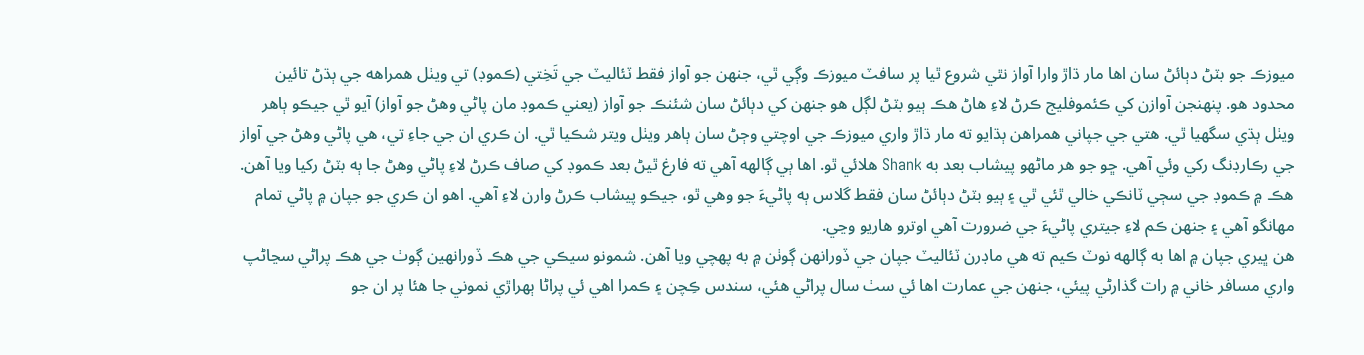ميوزڪ جو بٽڻ دٻائڻ سان اها مار ڌاڙ وارا آواز نٿي شروع ٿيا پر سافٽ ميوزڪ وڳي ٿي، جنهن جو آواز فقط ٽئاليٽ جي تَخِتي (ڪموڊ) تي ويٺل همراهه جي ٻڌڻ تائين محدود هو. پنهنجن آوازن کي ڪئموفليج ڪرڻ لاءِ هاڻ هڪ ٻيو بٽڻ لڳل هو جنهن کي دٻائڻ سان شئنڪ جو آواز (يعني ڪموڊ مان پاڻي وهڻ جو آواز) آيو ٿي جيڪو ٻاهر ويٺل ٻڌي سگهيا ٿي. هتي جي جپاني همراهن ٻڌايو ته مار ڌاڙ واري ميوزڪ جي اوچتي وڄڻ سان ٻاهر ويٺل ويتر شڪيا ٿي. ان ڪري ان جي جاءِ تي، هي پاڻي وهڻ جي آواز جي رڪارڊنگ رکي وئي آهي. ڇو جو هر ماڻهو پيشاب بعد به Shank هلائي ٿو. اها ٻي ڳالهه آهي ته فارغ ٿيڻ بعد ڪموڊ کي صاف ڪرڻ لاءِ پاڻي وهڻ جا ٻه بٽڻ رکيا ويا آهن. هڪ ۾ ڪموڊ جي سڄي ٽانڪي خالي ٿئي ٿي ۽ ٻيو بٽڻ دٻائڻ سان فقط گلاس ٻه پاڻيءَ جو وهي ٿو، جيڪو پيشاب ڪرڻ وارن لاءِ آهي. اهو ان ڪري جو جپان ۾ پاڻي تمام مهانگو آهي ۽ جنهن ڪم لاءِ جيتري پاڻيءَ جي ضرورت آهي اوترو هاريو وڃي.
هن ڀيري جپان ۾ اها به ڳالهه نوٽ ڪيم ته هي ماڊرن ٽئاليٽ جپان جي ڏورانهن ڳوٺن ۾ به پهچي ويا آهن. شمونو سيڪي جي هڪ ڏورانهين ڳوٺ جي هڪ پراڻي سڃاڻپ واري مسافر خاني ۾ رات گذارڻي پيئي، جنهن جي عمارت اها ئي سٺ سال پراڻي هئي، سندس ڪِچن ۽ ڪمرا اهي ئي پراڻا ٻهراڙي نموني جا هئا پر ان جو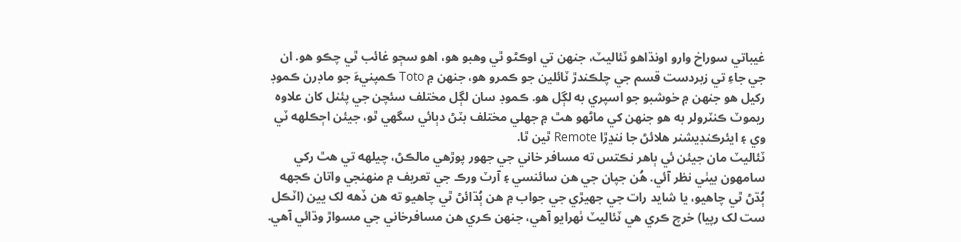غيباتي سوراخ وارو اونڌاهو ٽئاليٽ، جنهن تي اوڪڻو ٿي وهبو هو، اهو سڄو غائب ٿي چڪو هو. ان جي جاءِ تي زبردست قسم جي چلڪندڙ ٽائلين جو ڪمرو هو، جنهن ۾ Toto ڪمپنيءَ جو ماڊرن ڪموڊ رکيل هو جنهن ۾ خوشبو جو اسپري به لڳل هو. ڪموڊ سان لڳل مختلف سئچن جي پئنل کان علاوه ريموٽ ڪنٽرولر به هو جنهن کي ماڻهو هٿ ۾ جهلي مختلف بٽڻ دٻائي سگهي ٿو، جيئن اڄڪلهه ٽي وي ۽ ايئرڪنڊيشنر هلائڻ جا ننڍڙا Remote ٿين ٿا.
ٽئاليٽ مان جيئن ئي ٻاهر نڪتس ته مسافر خاني جي جهور پوڙهي مالڪڻ، چيلهه تي هٿ رکي سامهون بيٺي نظر آئي. هُن جپان جي هن سائنسي ۽ آرٽ ورڪ جي تعريف ۾ منهنجي واتان ڪجهه ٻُڌڻ ٿي چاهيو، يا شايد رات جي جهيڙي جي جواب ۾ هن ٻُڌائڻ ٿي چاهيو ته هن ڏهه لک يين (اٽڪل ست لک رپيا) خرچ ڪري هي ٽئاليٽ ٺهرايو آهي، جنهن ڪري هن مسافرخاني جي مسواڙ وڌائي آهي.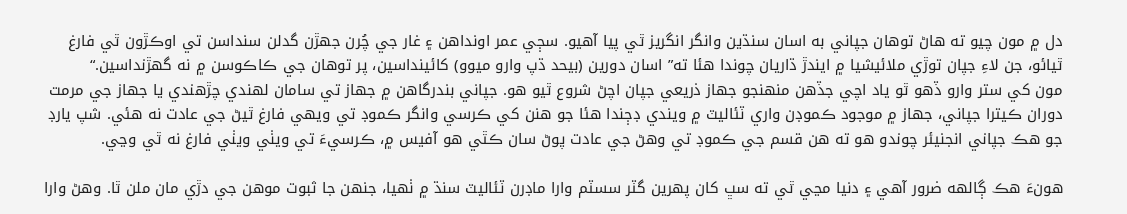دل ۾ مون چيو ته هاڻ توهان جپاني به اسان سنڌين وانگر انگريز ٿي پيا آهيو. سڄي عمر اونداهن ۽ غار جي چُرن جهڙن گدلن سنداسن تي اوڪڙون ٿي فارغ ٿيائو، جن لاءِ جپان توڙي ملائيشيا ۾ ايندڙ ڌاريان چوندا هئا ته” اسان دورين (بيحد ڌپ وارو ميوو) کائينداسين، پر توهان جي ڪاڪوسن ۾ نه گهڙنداسين.“
مون کي ستر وارو ڏهو ٿو ياد اچي جڏهن منهنجو جهاز ذريعي جپان اچڻ شروع ٿيو هو. جپاني بندرگاهن ۾ جهاز تي سامان لهندي چڙهندي يا جهاز جي مرمت دوران ڪيترا جپاني، جهاز ۾ موجود ڪموڊن واري ٽئاليٽ ۾ ويندي ڊڄندا هئا جو هنن کي ڪرسي وانگر ڪموڊ تي ويهي فارغ ٿيڻ جي عادت نه هئي. شپ يارڊ جو هڪ جپاني انجنيئر چوندو هو ته هن قسم جي ڪموڊ تي وهڻ جي عادت پوڻ سان ڪٿي هو آفيس ۾، ڪرسيءَ تي ويٺي ويٺي فارغ نه ٿي وڃي.

هونءَ هڪ ڳالهه ضرور آهي ۽ دنيا مڃي ٿي ته سڀ کان پهرين گٽر سسٽم وارا ماڊرن ٽئاليٽ سنڌ ۾ ٺهيا، جنهن جا ثبوت موهن جي دڙي مان ملن ٿا. وهڻ وارا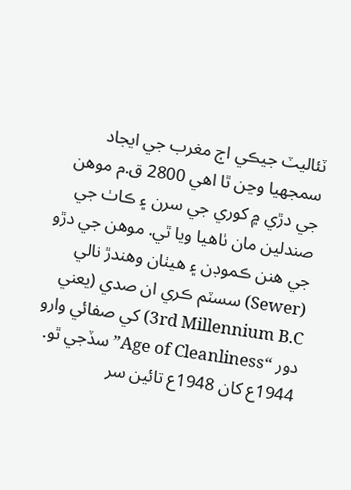ٽئاليٽ جيڪي اڄ مغرب جي ايجاد سمجهيا وڃن ٿا اهي 2800 ق.م موهن جي دڙي ۾ کوري جي سرن ۽ ڪاٺ جي صندلين مان ٺاهيا ويا ٿي. موهن جي دڙو جي هنن ڪموڊن ۽ هيٺان وهندڙ نالي (Sewer) سسٽم ڪري ان صدي (يعني 3rd Millennium B.C) کي صفائي وارو دور “Age of Cleanliness” سڏجي ٿو. 1944ع کان 1948ع تائين سر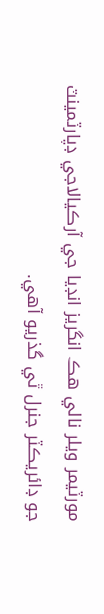مورٽيمر ويلر نالي هڪ انگريز انڊيا جي آرڪيالاجي ڊپارٽمينٽ جو ڊائريڪٽر جنرل ٿي گذريو آهي.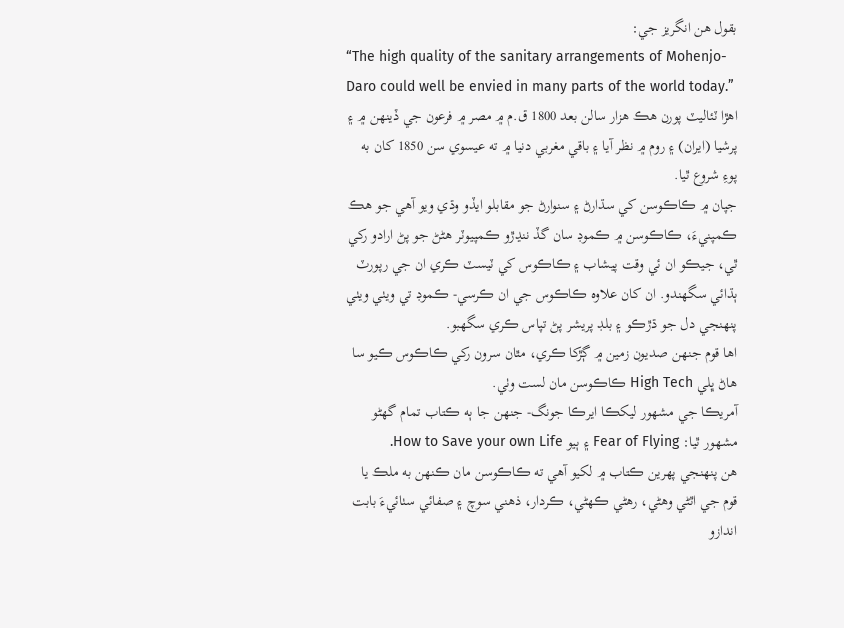بقول هن انگريز جي:
“The high quality of the sanitary arrangements of Mohenjo-Daro could well be envied in many parts of the world today.”
اهڙا ٽئاليٽ پورن هڪ هزار سالن بعد 1800 ق.م ۾ مصر ۾ فرعون جي ڏينهن ۾ ۽ پرشيا (ايران) ۽ روم ۾ نظر آيا ۽ باقي مغربي دنيا ۾ ته عيسوي سن 1850 کان به پوءِ شروع ٿيا.
جپان ۾ ڪاڪوسن کي سڌارڻ ۽ سنوارڻ جو مقابلو ايڏو وڌي ويو آهي جو هڪ ڪمپنيءَ، ڪاڪوسن ۾ ڪموڊ سان گڏ ننڍڙو ڪمپيوٽر هڻڻ جو پڻ ارادو رکي ٿي، جيڪو ان ئي وقت پيشاب ۽ ڪاڪوس کي ٽيسٽ ڪري ان جي رپورٽ ٻڌائي سگهندو. ان کان علاوه ڪاڪوس جي ان ڪرسي- ڪموڊ تي ويٺي ويٺي پنهنجي دل جو ڌڙڪو ۽ بلڊ پريشر پڻ تپاس ڪري سگهبو.
اها قوم جنهن صديون زمين ۾ ڳڙکا ڪري، مٿان سرون رکي ڪاڪوس ڪيو سا هاڻ ڀلي High Tech ڪاڪوسن مان لست وٺي.
آمريڪا جي مشهور ليکڪا ايرڪا جونگ- جنهن جا ٻه ڪتاب تمام گهڻو مشهور ٿيا: Fear of Flying ۽ ٻيو How to Save your own Life.
هن پنهنجي پهرين ڪتاب ۾ لکيو آهي ته ڪاڪوسن مان ڪنهن به ملڪ يا قوم جي اٿڻي وهڻي، رهڻي ڪهڻي، ڪردار، ذهني سوچ ۽ صفائي سٺائيءَ بابت اندازو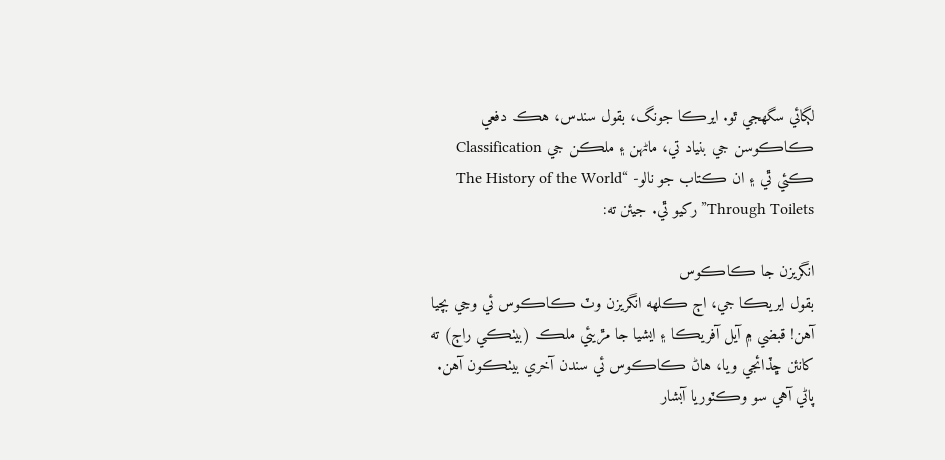لڳائي سگهجي ٿو. ايرڪا جونگ، بقول سندس، هڪ دفعي ڪاڪوسن جي بنياد تي، ماڻهن ۽ ملڪن جي Classification ڪئي ٿي ۽ ان ڪتاب جو نالو- “The History of the World Through Toilets” رکيو ٿي. جيئن ته:

انگريزن جا ڪاڪوس
بقول ايريڪا جي، اڄ ڪلهه انگريزن وٽ ڪاڪوس ئي وڃي بچيا آهن! قبضي ۾ آيل آفريڪا ۽ ايشيا جا مڙيئي ملڪ (بيٺڪي راڄ) ته کانئن ڇڏائجي ويا، هاڻ ڪاڪوس ئي سندن آخري بيٺڪون آهن. پاڻي آهي سو وڪٽوريا آبشار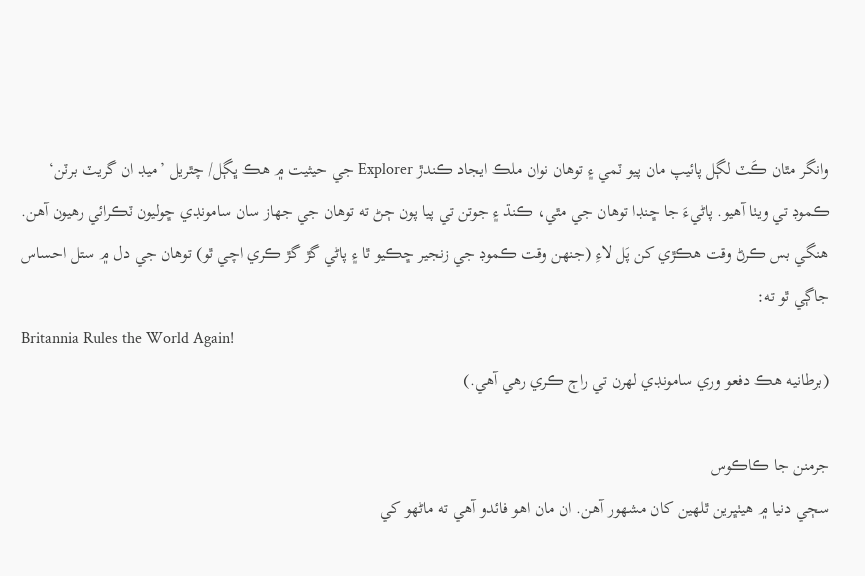وانگر مٿان ڪَٽ لڳل پائيپ مان پيو ٽمي ۽ توهان نوان ملڪ ايجاد ڪندڙ Explorer جي حيثيت ۾ هڪ ڀڳل/ چٿريل ’ميڊ ان گريٽ برٽن‘ ڪموڊ تي ويٺا آهيو. پاڻيءَ جا ڇنڊا توهان جي مٿي، ڪنڌ ۽ جوتن تي پيا پون ڄڻ ته توهان جي جهاز سان سامونڊي ڇوليون ٽڪرائي رهيون آهن. هنگي بس ڪرڻ وقت هڪڙي کن پَل لاءِ (جنهن وقت ڪموڊ جي زنجير ڇڪيو ٿا ۽ پاڻي گڙ گڙ ڪري اچي ٿو) توهان جي دل ۾ ستل احساس جاڳي ٿو ته:
Britannia Rules the World Again!
(برطانيه هڪ دفعو وري سامونڊي لهرن تي راڄ ڪري رهي آهي.)

جرمنن جا ڪاڪوس
سڄي دنيا ۾ هيٺڀرين ٿلهين کان مشهور آهن. ان مان اهو فائدو آهي ته ماڻهو کي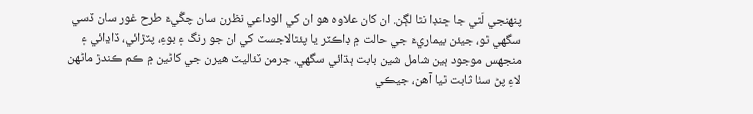پنهنجي لَٿي جا ڇنڊا نٿا لڳن. ان کان علاوه هو ان کي الوداعي نظرن سان چڱيءَ طرح غور سان ڏسي سگهي ٿو، جيئن بيماريءَ جي حالت ۾ ڊاڪٽر يا پئٿالاجسٽ کي ان جو رنگ ۽ بوءِ، پٽڙائي، ڏاڍائي ۽ منجهس موجود ٻين شامل شين بابت ٻڌائي سگهي. جرمن ٽئاليٽ هيرن جي کاڻين ۾ ڪم ڪندڙ ماڻهن لاءِ پڻ سٺا ثابت ٿيا آهن، جيڪي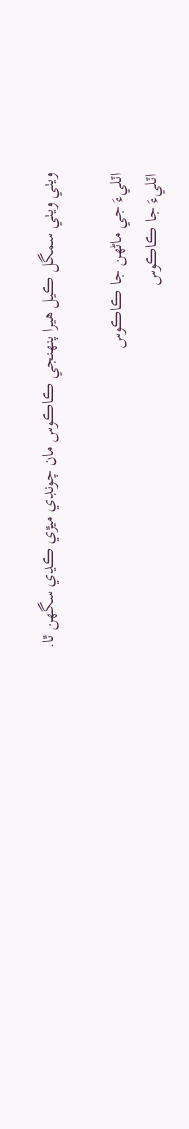ويٺي ويٺي سمگل ڪيل هيرا پنهنجي ڪاڪوس مان چونڊي ميڙي ڪڍي سگهن ٿا.

اٽليءَ جي ماڻهن جا ڪاڪوس
اٽليءَ جا ڪاڪوس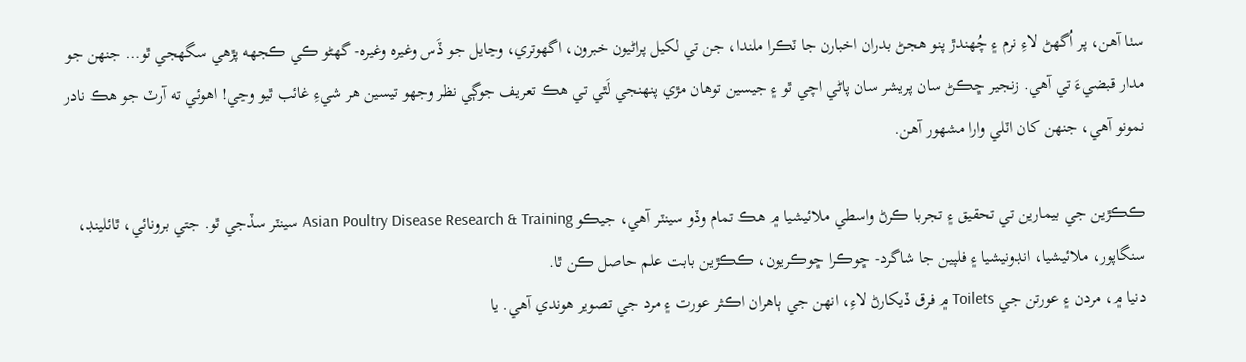سٺا آهن، پر اُگهڻ لاءِ نرم ۽ چُهندڙ پنو هجڻ بدران اخبارن جا ٽڪرا ملندا، جن تي لکيل پراڻيون خبرون، اگهوتري، وڃايل جو ڏَس وغيره وغيره- گهڻو ڪي ڪجهه پڙهي سگهجي ٿو… جنهن جو مدار قبضيءَ تي آهي. زنجير ڇڪڻ سان پريشر سان پاڻي اچي ٿو ۽ جيسين توهان مڙي پنهنجي لَٿي تي هڪ تعريف جوڳي نظر وجهو تيسين هر شيءِ غائب ٿيو وڃي! اهوئي ته آرٽ جو هڪ نادر نمونو آهي، جنهن کان اٽلي وارا مشهور آهن.

ڪڪڙين جي بيمارين تي تحقيق ۽ تجربا ڪرڻ واسطي ملائيشيا ۾ هڪ تمام وڏو سينٽر آهي، جيڪو Asian Poultry Disease Research & Training سينٽر سڏجي ٿو. جتي برونائي، ٿائلينڊ، سنگاپور، ملائيشيا، انڊونيشيا ۽ فلپين جا شاگرد- ڇوڪرا ڇوڪريون، ڪڪڙين بابت علم حاصل ڪن ٿا.
دنيا ۾، مردن ۽ عورتن جي Toilets ۾ فرق ڏيکارڻ لاءِ، انهن جي ٻاهران اڪثر عورت ۽ مرد جي تصوير هوندي آهي. يا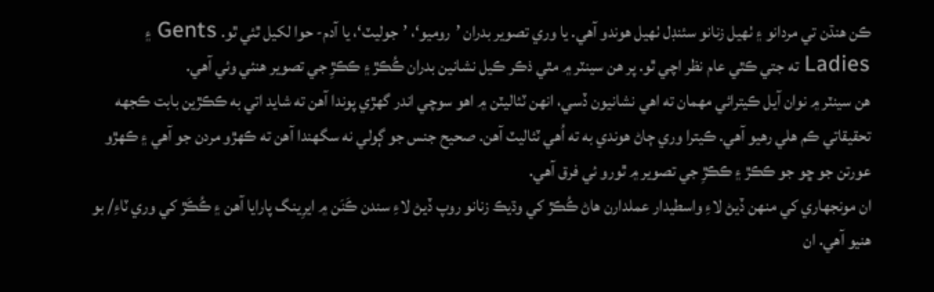ڪن هنڌن تي مردانو ۽ ٺهيل زنانو سئنڊل ٺهيل هوندو آهي. يا وري تصوير بدران ’روميو‘، ’جوليٽ‘، يا آدم- حوا لکيل ٿئي ٿو. Gents ۽ Ladies ته جتي ڪٿي عام نظر اچي ٿو. پر هن سينٽر ۾ مٿي ذڪر ڪيل نشانين بدران ڪُڪڙ ۽ ڪڪڙِ جي تصوير هنئي وئي آهي.
هن سينٽر ۾ نوان آيل ڪيترائي مهمان ته اهي نشانيون ڏسي، انهن ٽئاليٽن ۾ اهو سوچي اندر گهڙي پوندا آهن ته شايد اتي به ڪڪڙين بابت ڪجهه تحقيقاتي ڪم هلي رهيو آهي. ڪيترا وري ڄاڻ هوندي به ته اُهي ٽئاليٽ آهن. صحيح جنس جو ڳولي نه سگهندا آهن ته ڪهڙو مردن جو آهي ۽ ڪهڙو عورتن جو ڇو جو ڪڪڙ ۽ ڪڪڙِ جي تصوير ۾ ٿورو ئي فرق آهي.
ان مونجهاري کي منهن ڏيڻ لاءِ واسطيدار عملدارن هاڻ ڪُڪڙ کي وڌيڪ زنانو روپ ڏيڻ لاءِ سندن ڪَنَن ۾ ايرِينگ پارايا آهن ۽ ڪُڪَڙ کي وري ٽاءِ/ بو هنيو آهي. ان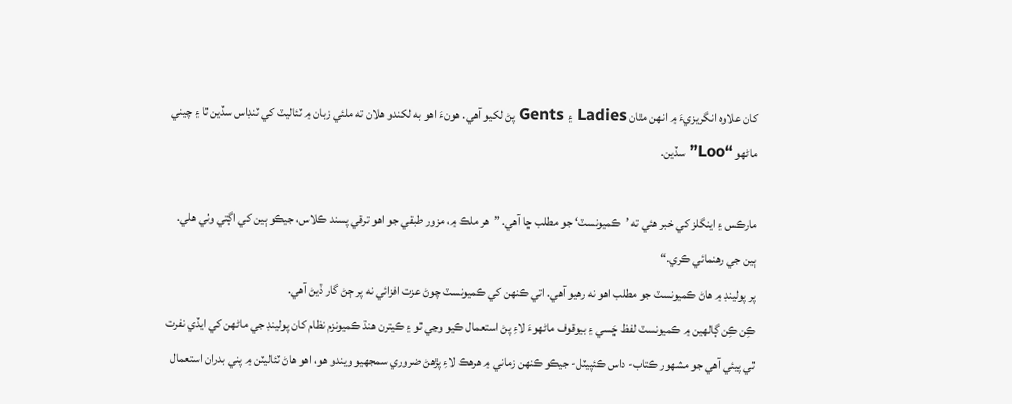کان علاوه انگريزيءَ ۾ انهن مٿان Ladies ۽ Gents پڻ لکيو آهي. هونءَ اهو به لکندو هلان ته ملئي زبان ۾ ٽئاليٽ کي ٽنڊاس سڏين ٿا ۽ چيني ماڻهو “Loo” سڏين.

مارڪس ۽ اينگلز کي خبر هئي ته ’ڪميونسٽ‘ جو مطلب ڇا آهي. ”هر ملڪ ۾، مزور طبقي جو اهو ترقي پسند ڪلاس، جيڪو ٻين کي اڳتي وٺي هلي. ٻين جي رهنمائي ڪري.“
پر پولينڊ ۾ هاڻ ڪميونسٽ جو مطلب اهو نه رهيو آهي. اتي ڪنهن کي ڪميونسٽ چوڻ عزت افزائي نه پر ڄڻ گار ڏيڻ آهي.
ڪِن ڪِن ڳالهين ۾ ڪميونسٽ لفظ ڇَسي ۽ بيوقوف ماڻهوءَ لاءِ پڻ استعمال ڪيو وڃي ٿو ۽ ڪيترن هنڌ ڪميونزم نظام کان پولينڊ جي ماڻهن کي ايڏي نفرت ٿي پيئي آهي جو مشهور ڪتاب- داس ڪئپيٽل- جيڪو ڪنهن زماني ۾ هرهڪ لاءِ پڙهڻ ضروري سمجهيو ويندو هو، اهو هاڻ ٽئاليٽن ۾ پني بدران استعمال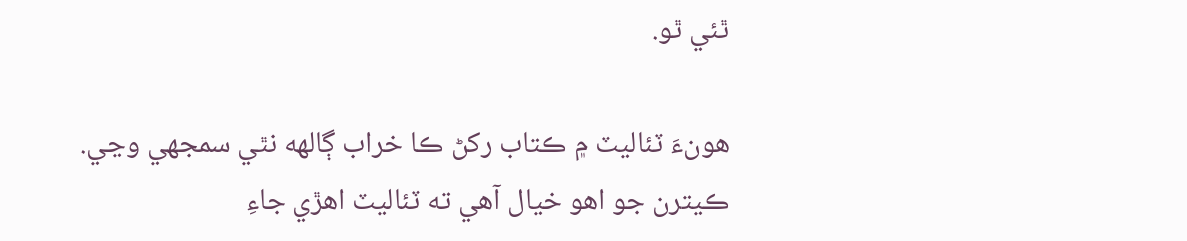ٿئي ٿو.

هونءَ ٽئاليٽ ۾ ڪتاب رکڻ ڪا خراب ڳالهه نٿي سمجهي وڃي. ڪيترن جو اهو خيال آهي ته ٽئاليٽ اهڙي جاءِ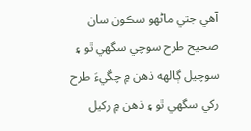آهي جتي ماڻهو سڪون سان صحيح طرح سوچي سگهي ٿو ۽ سوچيل ڳالهه ذهن ۾ چڱيءَ طرح رکي سگهي ٿو ۽ ذهن ۾ رکيل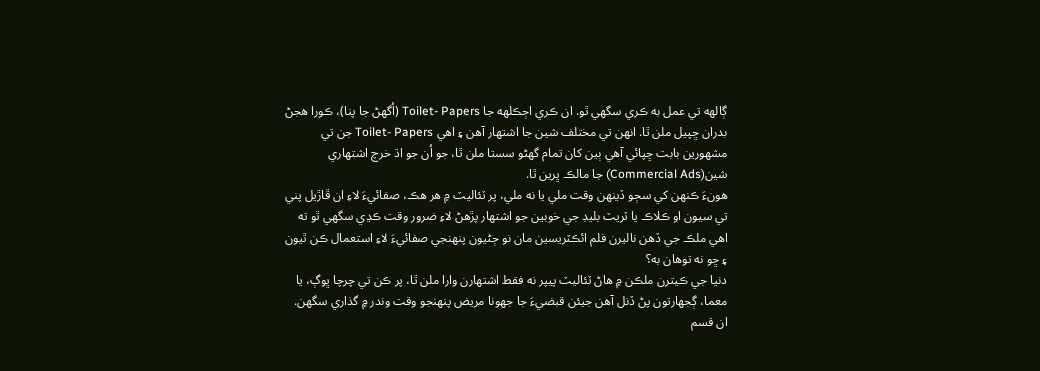ڳالهه تي عمل به ڪري سگهي ٿو. ان ڪري اڄڪلهه جا Toilet- Papers (اُگهڻ جا پنا)، ڪورا هجڻ بدران ڇپيل ملن ٿا. انهن تي مختلف شين جا اشتهار آهن ۽ اهي Toilet- Papers جن تي مشهورين بابت ڇپائي آهي ٻين کان تمام گهڻو سستا ملن ٿا، جو اُن جو اڌ خرچ اشتهاري شين(Commercial Ads) جا مالڪ ڀرين ٿا.
هونءَ ڪنهن کي سڄو ڏينهن وقت ملي يا نه ملي، پر ٽئاليٽ ۾ هر هڪ، صفائيءَ لاءِ ان ڦاڙيل پني تي سيون او ڪلاڪ يا ٽريٽ بليڊ جي خوبين جو اشتهار پڙهڻ لاءِ ضرور وقت ڪڍي سگهي ٿو ته اهي ملڪ جي ڏهن ناليرن فلم ائڪٽريسين مان نو ڄڻيون پنهنجي صفائيءَ لاءِ استعمال ڪن ٿيون ۽ ڇو نه توهان به؟
دنيا جي ڪيترن ملڪن ۾ هاڻ ٽئاليٽ پيپر نه فقط اشتهارن وارا ملن ٿا، پر ڪن تي چرچا ڀوڳ، يا معما، ڳجهارتون پڻ ڏنل آهن جيئن قبضيءَ جا جهونا مريض پنهنجو وقت وندر ۾ گذاري سگهن.
ان قسم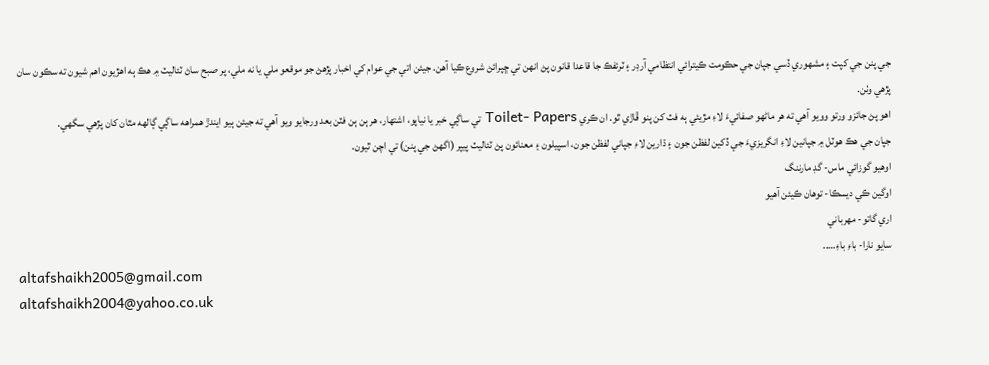جي پنن جي کپت ۽ مشهوري ڏسي جپان جي حڪومت ڪيترائي انتظامي آرڊر ۽ ٽرئفڪ جا قاعدا قانون پڻ انهن تي ڇپرائڻ شروع ڪيا آهن. جيئن اتي جي عوام کي اخبار پڙهڻ جو موقعو ملي يا نه ملي، پر صبح ساڻ ٽئاليٽ ۾ هڪ ٻه اهڙيون اهم شيون ته سڪون سان پڙهي وٺن.
اهو پڻ جائزو ورتو وويو آهي ته هر ماڻهو صفائيءَ لاءِ مڙيئي ٻه فٽ کن پنو ڦاڙي ٿو. ان ڪري Toilet- Papers تي ساڳي خبر يا نياپو، اشتهار، هر ٻن ٻن فٽن بعد ورجايو ويو آهي ته جيئن ٻيو ايندڙ همراهه ساڳي ڳالهه مٿان کان پڙهي سگهي.
جپان جي هڪ هوٽل ۾ جپانين لاءِ انگريزيءَ جي ڏکين لفظن جون ۽ ڌارين لاءِ جپاني لفظن جون، اسپيلون ۽ معنائون پڻ ٽئاليٽ پيپر (اگهڻ جي پنن) تي اچن ٿيون.
اوهيو گوزائي ماس- گڊ مارننگ
اوگين ڪي ديسڪا- توهان ڪيئن آهيو
اري گاتو- مهرباني
سايو نارا- باءِ باءِ…..
altafshaikh2005@gmail.com
altafshaikh2004@yahoo.co.uk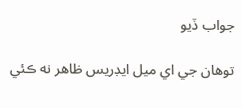جواب ڏيو

توهان جي اي ميل ايڊريس ظاهر نه ڪئي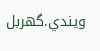ويندي.گهربل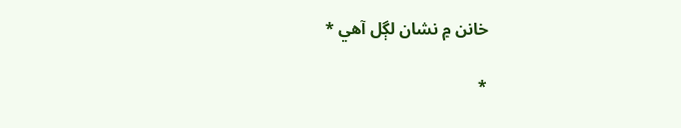خانن ۾ نشان لڳل آهي *

*